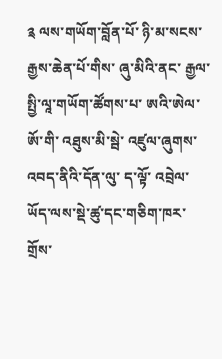༉ ལས་གཡོག་བློན་པོ་ ཉི་མ་སངས་རྒྱས་ཆེན་པོ་གིས་ ཞུ་མིའི་ནང་ རྒྱལ་སྤྱི་ལཱ་གཡོག་ཚོགས་པ་ ཨའི་ཨེལ་ཨོ་གི་ འཐུས་མི་སྦེ་ འཛུལ་ཞུགས་འབད་ནིའི་དོན་ལུ་ ད་ལྟོ་ འབྲེལ་ཡོད་ལས་སྡེ་ཚུ་དང་གཅིག་ཁར་ གྲོས་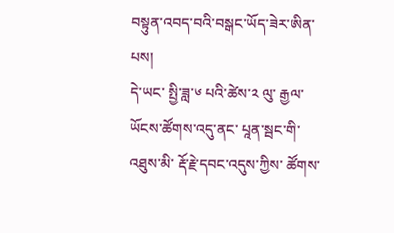བསྟུན་འབད་བའི་བསྒང་ཡོད་ཟེར་ཨིན་པས།
དེ་ཡང་ སྤྱི་ཟླ་༦ པའི་ཚེས་༢ ལུ་ རྒྱལ་ཡོངས་ཚོགས་འདུ་ནང་ པཱན་སྦང་གི་འཐུས་མི་ རྡོ་རྗེ་དབང་འདུས་ཀྱིས་ ཚོགས་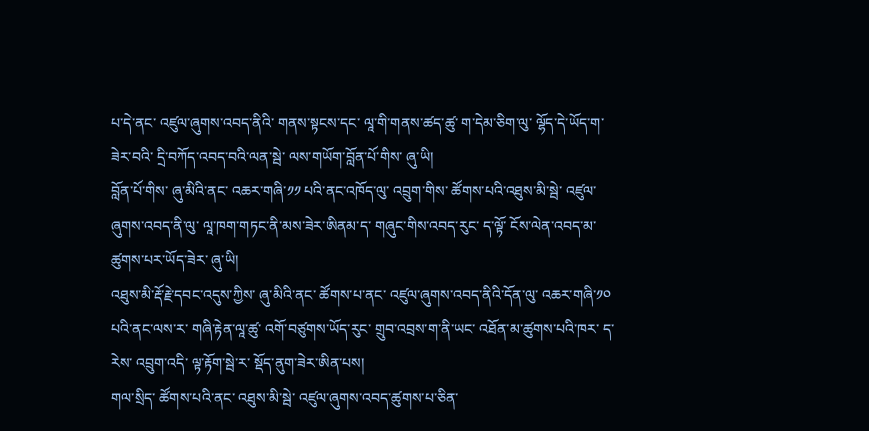པ་དེ་ནང་ འཛུལ་ཞུགས་འབད་ནིའི་ གནས་སྟངས་དང་ ལཱ་གི་གནས་ཚད་ཚུ་ ག་དེམ་ཅིག་ལུ་ ལྷོད་དེ་ཡོད་ག་ཟེར་བའི་ དྲི་བཀོད་འབད་བའི་ལན་སྦེ་ ལས་གཡོག་བློན་པོ་གིས་ ཞུ་ཡི།
བློན་པོ་གིས་ ཞུ་མིའི་ནང་ འཆར་གཞི་༡༡ པའི་ནང་འཁོད་ལུ་ འབྲུག་གིས་ ཚོགས་པའི་འཐུས་མི་སྦེ་ འཛུལ་ཞུགས་འབད་ནི་ལུ་ ལཱ་ཁག་གཏང་ནི་མས་ཟེར་ཨིནམ་ད་ གཞུང་གིས་འབད་རུང་ ད་ལྟོ་ ངོས་ལེན་འབད་མ་ཚུགས་པར་ཡོད་ཟེར་ ཞུ་ཡི།
འཐུས་མི་རྡོ་རྗེ་དབང་འདུས་ཀྱིས་ ཞུ་མིའི་ནང་ ཚོགས་པ་ནང་ འཛུལ་ཞུགས་འབད་ནིའི་དོན་ལུ་ འཆར་གཞི་༡༠ པའི་ནང་ལས་ར་ གཞི་རྟེན་ལཱ་ཚུ་ འགོ་བཙུགས་ཡོད་རུང་ གྲུབ་འབྲས་ག་ནི་ཡང་ འཐོན་མ་ཚུགས་པའི་ཁར་ ད་རེས་ འབྲུག་འདི་ ལྟ་རྟོག་སྦེ་ར་ སྡོད་ནུག་ཟེར་ཨིན་པས།
གལ་སྲིད་ ཚོགས་པའི་ནང་ འཐུས་མི་སྦེ་ འཛུལ་ཞུགས་འབད་ཚུགས་པ་ཅིན་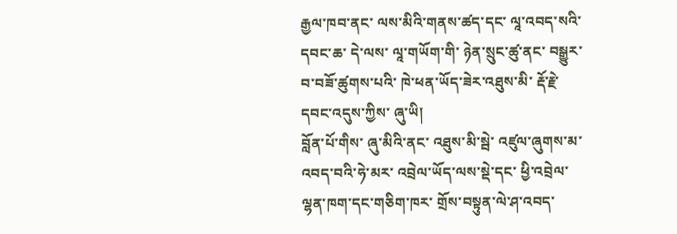རྒྱལ་ཁབ་ནང་ ལས་མིའི་གནས་ཚད་དང་ ལཱ་འབད་སའི་དབང་ཆ་ དེ་ལས་ ལཱ་གཡོག་གི་ ཉེན་སྲུང་ཚུ་ནང་ བསྒྱུར་བ་བཟོ་ཚུགས་པའི་ ཁེ་ཕན་ཡོད་ཟེར་འཐུས་མི་ རྡོ་རྗེ་དབང་འདུས་ཀྱིས་ ཞུ་ཡི།
བློན་པོ་གིས་ ཞུ་མིའི་ནང་ འཐུས་མི་སྦེ་ འཛུལ་ཞུགས་མ་འབད་བའི་ཧེ་མར་ འབྲེལ་ཡོད་ལས་སྡེ་དང་ ཕྱི་འབྲེལ་ལྷན་ཁག་དང་གཅིག་ཁར་ གྲོས་བསྟུན་ལེ་ཤ་འབད་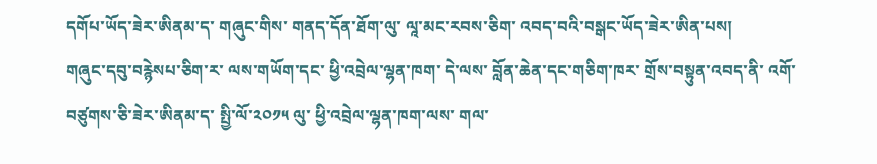དགོཔ་ཡོད་ཟེར་ཨིནམ་ད་ གཞུང་གིས་ གནད་དོན་ཐོག་ལུ་ ལཱ་མང་རབས་ཅིག་ འབད་བའི་བསྒང་ཡོད་ཟེར་ཨིན་པས།
གཞུང་དབུ་བརྙེསཔ་ཅིག་ར་ ལས་གཡོག་དང་ ཕྱི་འབྲེལ་ལྷན་ཁག་ དེ་ལས་ བློན་ཆེན་དང་གཅིག་ཁར་ གྲོས་བསྟུན་འབད་ནི་ འགོ་བཙུགས་ཅི་ཟེར་ཨིནམ་ད་ སྤྱི་ལོ་༢༠༡༥ ལུ་ ཕྱི་འབྲེལ་ལྷན་ཁག་ལས་ གལ་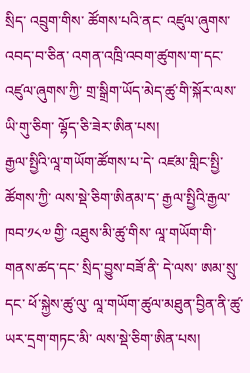སྲིད་ འབྲུག་གིས་ ཚོགས་པའི་ནང་ འཛུལ་ཞུགས་འབད་བ་ཅིན་ འགན་འཁྲི་འབག་ཚུགས་ག་དང་ འཛུལ་ཞུགས་ཀྱི་ གྲ་སྒྲིག་ཡོད་མེད་ཚུ་གི་སྐོར་ལས་ ཡི་གུ་ཅིག་ ལྷོད་ཅི་ཟེར་ཨིན་པས།
རྒྱལ་སྤྱིའི་ལཱ་གཡོག་ཚོགས་པ་དེ་ འཛམ་གླིང་སྤྱི་ཚོགས་ཀྱི་ ལས་སྡེ་ཅིག་ཨིནམ་ད་ རྒྱལ་སྤྱིའི་རྒྱལ་ཁབ་༡༨༧ གྱི་ འཐུས་མི་ཚུ་གིས་ ལཱ་གཡོག་གི་གནས་ཚད་དང་ སྲིད་བྱུས་བཟོ་ནི་ དེ་ལས་ ཨམ་སྲུ་དང་ ཕོ་སྐྱེས་ཚུ་ལུ་ ལཱ་གཡོག་ཚུལ་མཐུན་བྱིན་ནི་ཚུ་ ཡར་དྲག་གཏང་མི་ ལས་སྡེ་ཅིག་ཨིན་པས།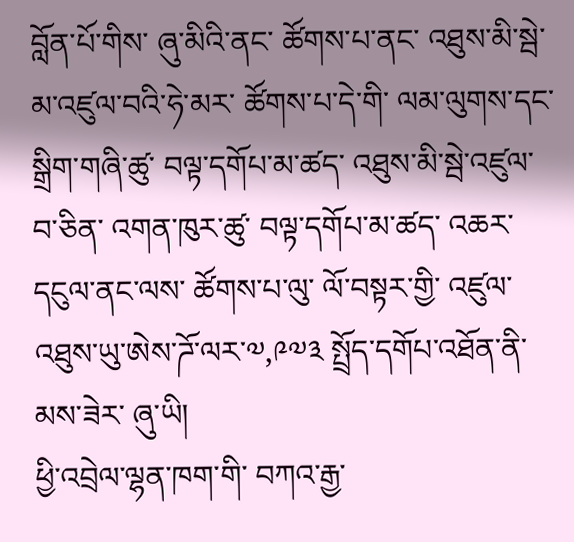བློན་པོ་གིས་ ཞུ་མིའི་ནང་ ཚོགས་པ་ནང་ འཐུས་མི་སྦེ་ མ་འཛུལ་བའི་ཧེ་མར་ ཚོགས་པ་དེ་གི་ ལམ་ལུགས་དང་སྒྲིག་གཞི་ཚུ་ བལྟ་དགོཔ་མ་ཚད་ འཐུས་མི་སྦེ་འཛུལ་བ་ཅིན་ འགན་ཁུར་ཚུ་ བལྟ་དགོཔ་མ་ཚད་ འཆར་དངུལ་ནང་ལས་ ཚོགས་པ་ལུ་ ལོ་བསྟར་གྱི་ འཛུལ་འཐུས་ཡུ་ཨེས་ཌོ་ལར་༧,༩༧༣ སྤྲོད་དགོཔ་འཐོན་ནི་མས་ཟེར་ ཞུ་ཡི།
ཕྱི་འབྲེལ་ལྷན་ཁག་གི་ བཀའ་རྒྱ་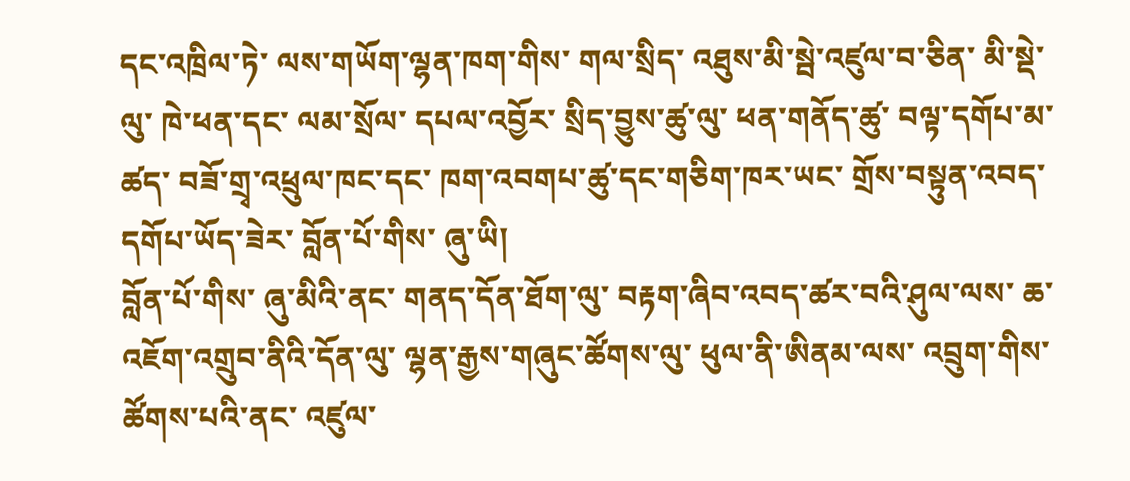དང་འཁྲིལ་ཏེ་ ལས་གཡོག་ལྷན་ཁག་གིས་ གལ་སྲིད་ འཐུས་མི་སྦེ་འཛུལ་བ་ཅིན་ མི་སྡེ་ལུ་ ཁེ་ཕན་དང་ ལམ་སྲོལ་ དཔལ་འབྱོར་ སྲིད་བྱུས་ཚུ་ལུ་ ཕན་གནོད་ཚུ་ བལྟ་དགོཔ་མ་ཚད་ བཟོ་གྲྭ་འཕྲུལ་ཁང་དང་ ཁག་འབགཔ་ཚུ་དང་གཅིག་ཁར་ཡང་ གྲོས་བསྟུན་འབད་དགོཔ་ཡོད་ཟེར་ བློན་པོ་གིས་ ཞུ་ཡི།
བློན་པོ་གིས་ ཞུ་མིའི་ནང་ གནད་དོན་ཐོག་ལུ་ བརྟག་ཞིབ་འབད་ཚར་བའི་ཤུལ་ལས་ ཆ་འཇོག་འགྲུབ་ནིའི་དོན་ལུ་ ལྷན་རྒྱས་གཞུང་ཚོགས་ལུ་ ཕུལ་ནི་ཨིནམ་ལས་ འབྲུག་གིས་ ཚོགས་པའི་ནང་ འཛུལ་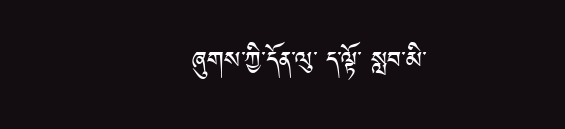ཞུགས་ཀྱི་དོན་ལུ་ ད་ལྟོ་ སླབ་མི་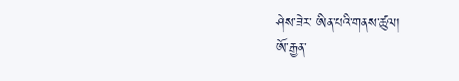ཤེས་ཟེར་ ཨིན་པའི་གནས་ཚུལ།
ཨོ་རྒྱན་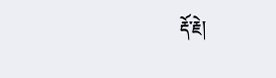རྡོ་རྗེ།